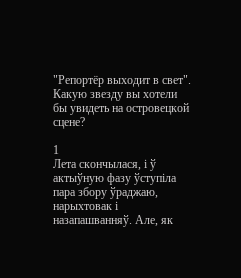"Репортёр выходит в свет". Какую звезду вы хотели бы увидеть на островецкой сцене?

1
Лета скончылася, і ў актыўную фазу ўступіла пара збору ўраджаю, нарыхтовак і назапашванняў. Але, як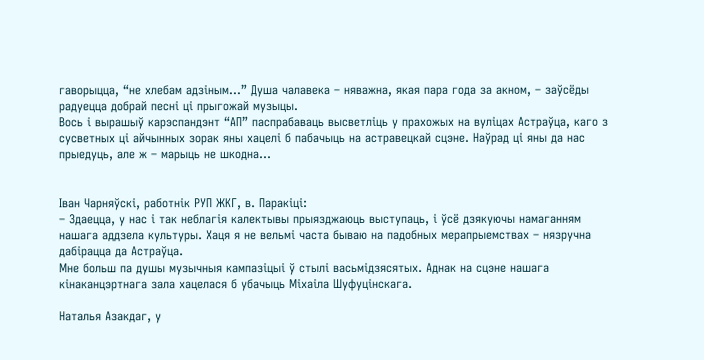гаворыцца, “не хлебам адзіным…” Душа чалавека – няважна, якая пара года за акном, – заўсёды радуецца добрай песні ці прыгожай музыцы.
Вось і вырашыў карэспандэнт “АП” паспрабаваць высветліць у прахожых на вуліцах Астраўца, каго з сусветных ці айчынных зорак яны хацелі б пабачыць на астравецкай сцэне. Наўрад ці яны да нас прыедуць, але ж – марыць не шкодна...


Іван Чарняўскі, работнік РУП ЖКГ, в. Паракіці:
– Здаецца, у нас і так неблагія калектывы прыязджаюць выступаць, і ўсё дзякуючы намаганням нашага аддзела культуры. Хаця я не вельмі часта бываю на падобных мерапрыемствах – нязручна дабірацца да Астраўца.
Мне больш па душы музычныя кампазіцыі ў стылі васьмідзясятых. Аднак на сцэне нашага кінаканцэртнага зала хацелася б убачыць Міхаіла Шуфуцінскага.

Наталья Азакдаг, у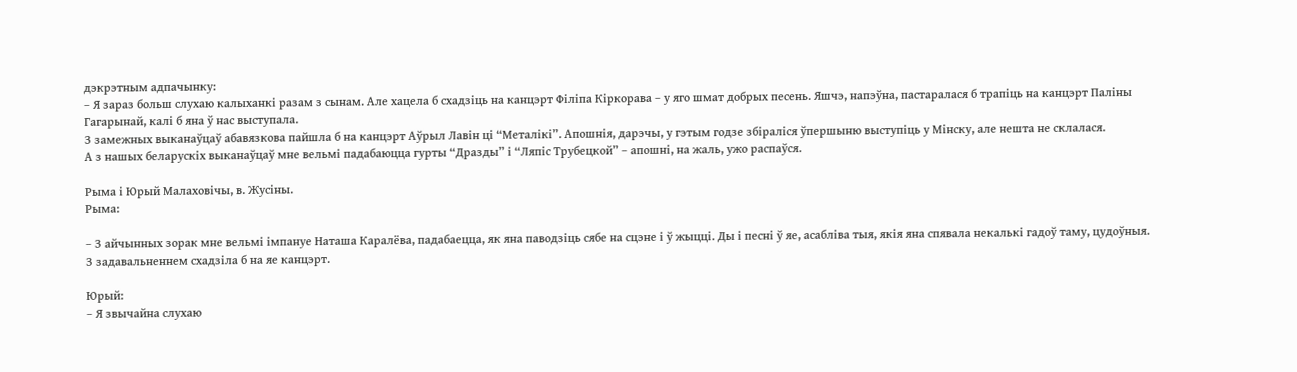дэкрэтным адпачынку:
– Я зараз больш слухаю калыханкі разам з сынам. Але хацела б схадзіць на канцэрт Філіпа Кіркорава – у яго шмат добрых песень. Яшчэ, напэўна, пастаралася б трапіць на канцэрт Паліны Гагарынай, калі б яна ў нас выступала.
З замежных выканаўцаў абавязкова пайшла б на канцэрт Аўрыл Лавін ці “Металікі”. Апошнія, дарэчы, у гэтым годзе збіраліся ўпершыню выступіць у Мінску, але нешта не склалася.
А з нашых беларускіх выканаўцаў мне вельмі падабаюцца гурты “Дразды” і “Ляпіс Трубецкой” – апошні, на жаль, ужо распаўся.

Рыма і Юрый Малаховічы, в. Жусіны.
Рыма:

– З айчынных зорак мне вельмі імпануе Наташа Каралёва, падабаецца, як яна паводзіць сябе на сцэне і ў жыцці. Ды і песні ў яе, асабліва тыя, якія яна спявала некалькі гадоў таму, цудоўныя. З задавальненнем схадзіла б на яе канцэрт.

Юрый:
– Я звычайна слухаю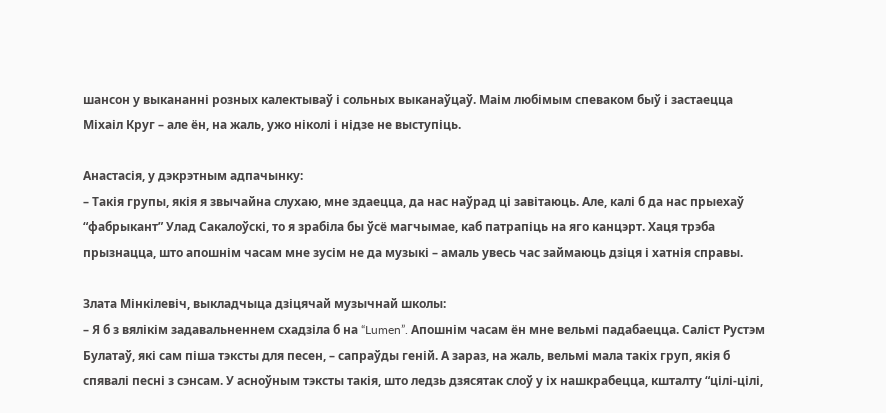шансон у выкананні розных калектываў і сольных выканаўцаў. Маім любімым спеваком быў і застаецца Міхаіл Круг – але ён, на жаль, ужо ніколі і нідзе не выступіць.

Анастасія, у дэкрэтным адпачынку:
– Такія групы, якія я звычайна слухаю, мне здаецца, да нас наўрад ці завітаюць. Але, калі б да нас прыехаў “фабрыкант” Улад Сакалоўскі, то я зрабіла бы ўсё магчымае, каб патрапіць на яго канцэрт. Хаця трэба прызнацца, што апошнім часам мне зусім не да музыкі – амаль увесь час займаюць дзіця і хатнія справы.

Злата Мінкілевіч, выкладчыца дзіцячай музычнай школы:
– Я б з вялікім задавальненнем схадзіла б на “Lumen”. Апошнім часам ён мне вельмі падабаецца. Саліст Рустэм Булатаў, які сам піша тэксты для песен, – сапраўды геній. А зараз, на жаль, вельмі мала такіх груп, якія б спявалі песні з сэнсам. У асноўным тэксты такія, што ледзь дзясятак слоў у іх нашкрабецца, кшталту “цілі-цілі,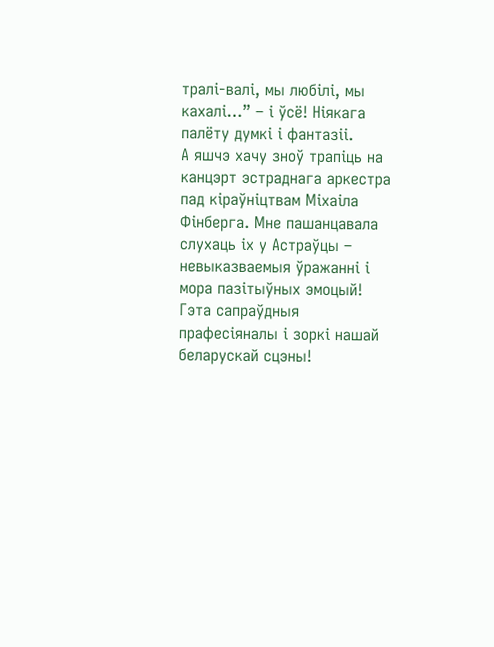тралі-валі, мы любілі, мы кахалі…” – і ўсё! Ніякага палёту думкі і фантазіі.
А яшчэ хачу зноў трапіць на канцэрт эстраднага аркестра пад кіраўніцтвам Міхаіла Фінберга. Мне пашанцавала слухаць іх у Астраўцы – невыказваемыя ўражанні і мора пазітыўных эмоцый! Гэта сапраўдныя прафесіяналы і зоркі нашай беларускай сцэны!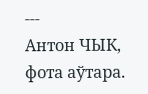---
Антон ЧЫК, фота аўтара.